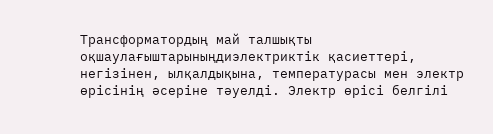Трансформатордың май талшықты оқшаулағыштарыныңдиэлектриктік қасиеттері, негізінен, ылқалдықына, температурасы мен электр өрісінің әсеріне тәуелді. Электр өрісі белгілі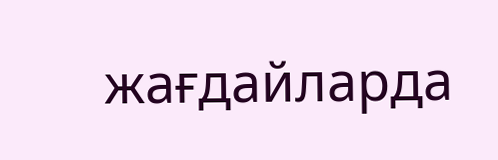жағдайларда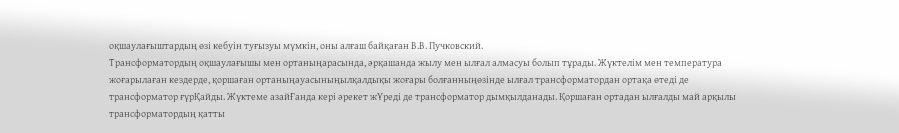оқшаулағыштардың өзі кебуін туғызуы мүмкін, оны алғаш байқаған В.В. Пучковский.
Трансформатордың оқшаулағышы мен ортаныңарасында, әрқашанда жылу мен ылғал алмасуы болып тұрады. Жүктелім мен температура жоғарылаған кездерде, қоршаған ортаныңауасыныңылқалдықы жоғары болғанныңөзінде ылғал трансформатордан ортақа өтеді де трансформатор ғүрҚайды. Жүктеме азайҒанда кері әрекет жҮреді де трансформатор дымқылданады. Қоршаған ортадан ылғалды май арқылы трансформатордың қатты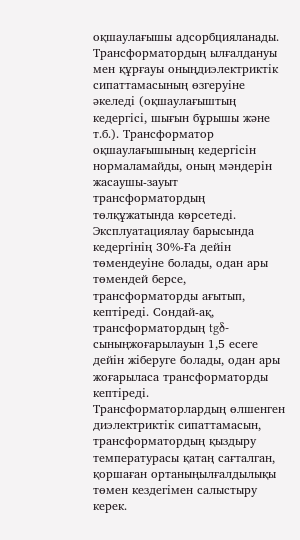оқшаулағышы адсорбцияланады. Трансформатордың ылғалдануы мен құрғауы оныңдиэлектриктік сипаттамасының өзгеруіне әкеледі (оқшаулағыштың кедергісі, шығын бұрышы және т.б.). Трансформатор оқшаулағышының кедергісін нормаламайды, оның мәндерін жасаушы-зауыт трансформатордың төлқұжатында көрсетеді.
Эксплуатациялау барысында кедергінің 30%-Ға дейін төмендеуіне болады, одан ары төмендей берсе, трансформаторды ағытып, кептіреді. Сондай-ақ, трансформатордың tgδ-сыныңжоғарылауын 1,5 есеге дейін жіберуге болады, одан ары жоғарыласа трансформаторды кептіреді.
Трансформаторлардың өлшенген диэлектриктік сипаттамасын, трансформатордың қыздыру температурасы қатаң сағталган, қоршаған ортаныңылғалдылықы төмен кездегімен салыстыру керек.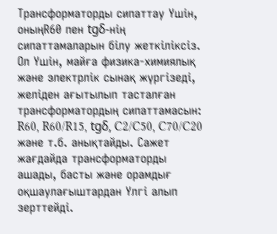Трансформаторды сипаттау Үшін, оныңR60 пен tgδ-нің сипаттамаларын білу жеткіліксіз. Ол Үшін, майға физика-химиялық және электрлік сынақ жүргізеді, желіден ағытылып тасталған трансформатордың сипаттамасын: R60, R60/R15, tgδ, C2/C50, C70/C20 және т.б. анықтайды. Сажет жағдайда трансформаторды ашады, басты және орамдығ оқшаулағыштардан Үлгі алып зерттейді.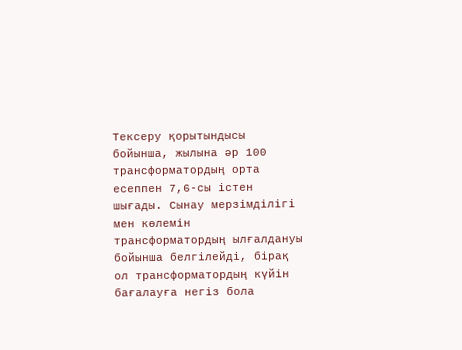Тексеру қорытындысы бойынша, жылына әр 100 трансформатордың орта есеппен 7,6-сы істен шығады. Сынау мерзімділігі мен көлемін трансформатордың ылғалдануы бойынша белгілейді, бірақ ол трансформатордың күйін бағалауға негіз бола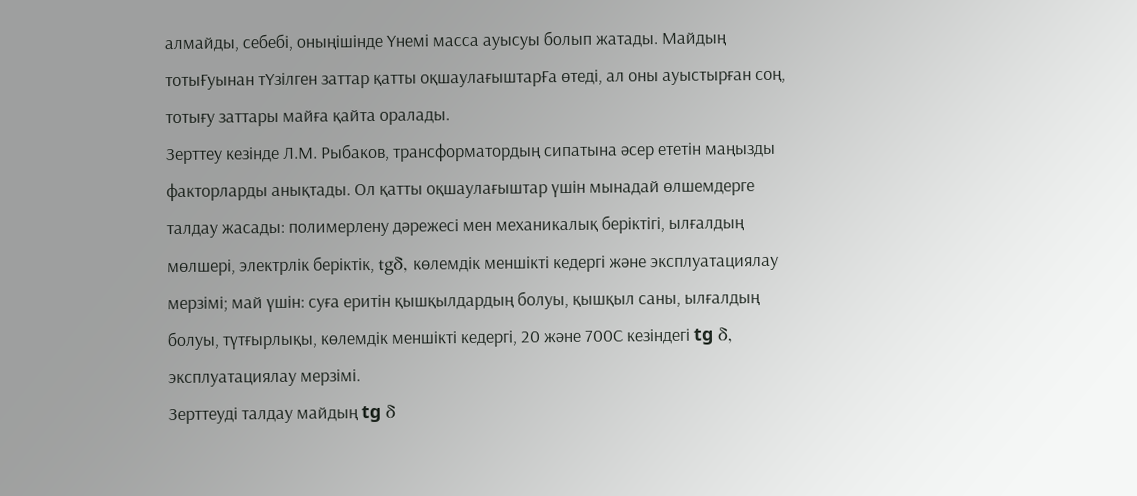алмайды, себебі, оныңішінде Үнемі масса ауысуы болып жатады. Майдың тотыҒуынан тҮзілген заттар қатты оқшаулағыштарҒа өтеді, ал оны ауыстырған соң, тотығу заттары майға қайта оралады.
Зерттеу кезінде Л.М. Рыбаков, трансформатордың сипатына әсер ететін маңызды факторларды анықтады. Ол қатты оқшаулағыштар үшін мынадай өлшемдерге талдау жасады: полимерлену дәрежесі мен механикалық беріктігі, ылғалдың мөлшері, электрлік беріктік, tgδ, көлемдік меншікті кедергі және эксплуатациялау мерзімі; май үшін: суға еритін қышқылдардың болуы, қышқыл саны, ылғалдың болуы, түтғырлықы, көлемдік меншікті кедергі, 20 және 700С кезіндегі tg δ, эксплуатациялау мерзімі.
Зерттеуді талдау майдың tg δ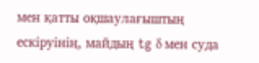мен қатты оқшаулағыштың ескіруінің, майдың tg δ мен суда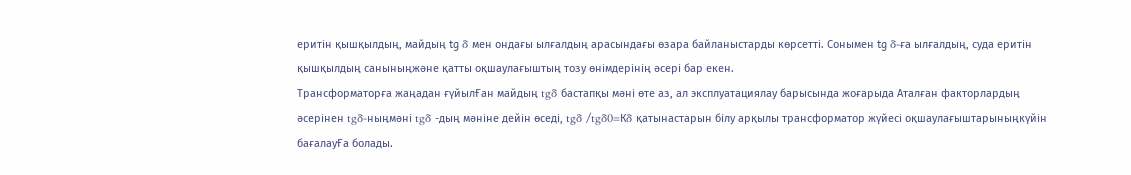еритін қышқылдың, майдың tg δ мен ондағы ылғалдың арасындағы өзара байланыстарды көрсетті. Сонымен tg δ-ға ылғалдың, суда еритін қышқылдың саныныңжәне қатты оқшаулағыштың тозу өнімдерінің әсері бар екен.
Трансформаторға жаңадан ғүйылҒан майдың tgδ бастапқы мәні өте аз, ал эксплуатациялау барысында жоғарыда Аталған факторлардың әсерінен tgδ-ныңмәні tgδ -дың мәніне дейін өседі, tgδ /tgδ0=Кδ қатынастарын білу арқылы трансформатор жүйесі оқшаулағыштарыныңкүйін бағалауҒа болады.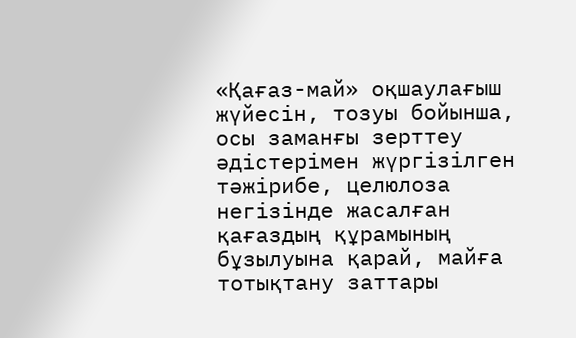«Қағаз-май» оқшаулағыш жүйесін, тозуы бойынша, осы заманғы зерттеу әдістерімен жүргізілген тәжірибе, целюлоза негізінде жасалған қағаздың құрамының бұзылуына қарай, майға тотықтану заттары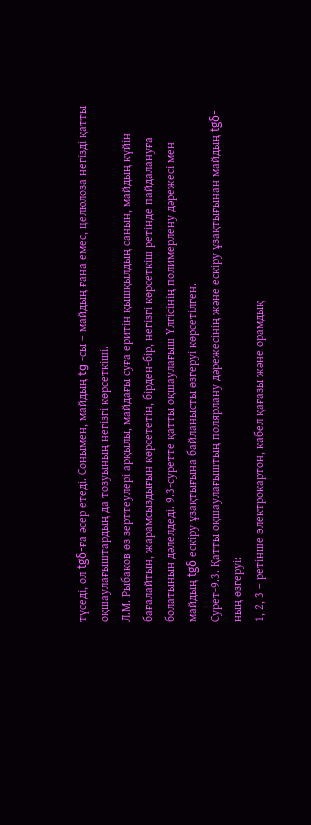түседі, ол tgδ-ға әсер етеді. Сонымен, майдың tg -сы – майдың ғана емес, целюлоза негізді қатты оқшаулағыштардың да тозуының негізгі көрсеткіші.
Л.М. Рыбаков өз зерттеулері арқылы, майдағы суға еритін қышқылдың санын, майдың күйін бағалайтын, жарамсыздығын көрсететін, бірден-бір, негізгі көрсеткіш ретінде пайдалануға болатынын дәлелдеді. 9.3-суретте қатты оқшаулағыш Үлгісінің полимерлену дәрежесі мен майдың tgδ ескіру ұзақтығына байланысты өзгеруі көрсетілген.
Сурет-9.3. Қатты оқшаулағыштың полярлану дәрежесінің және ескіру ұзақтығынан майдың tgδ-ның өзгеруі:
1, 2, 3 – ретінше электрокартон, кабел қағазы және орамдық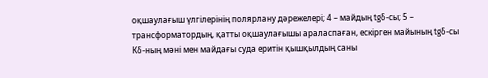оқшаулағыш үлгілерінің полярлану дәрежелері; 4 – майдың tgδ-сы; 5 – трансформатордың, қатты оқшаулағышы араласпаған, ескірген майының tgδ-сы
Кδ-ның мәні мен майдағы суда еритін қышқылдың саны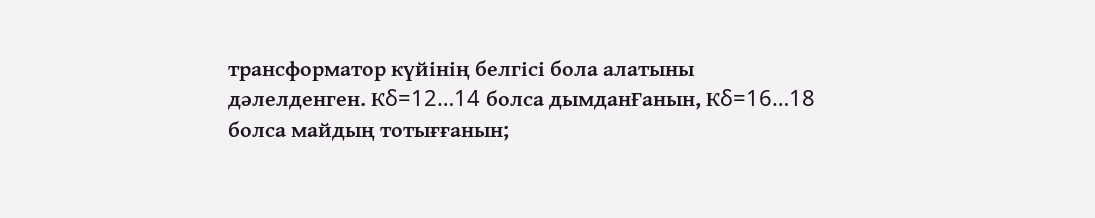трансформатор күйінің белгісі бола алатыны дәлелденген. Кδ=12…14 болса дымданҒанын, Кδ=16…18 болса майдың тотығғанын;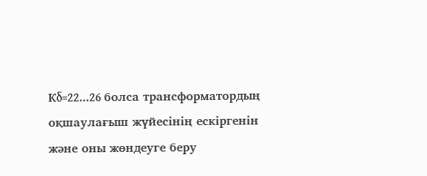Кδ=22…26 болса трансформатордың оқшаулағыш жүйесінің ескіргенін және оны жөндеуге беру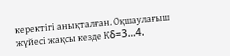керектігі анықталған. Оқшаулағыш жүйесі жақсы кезде Кδ=3…4.